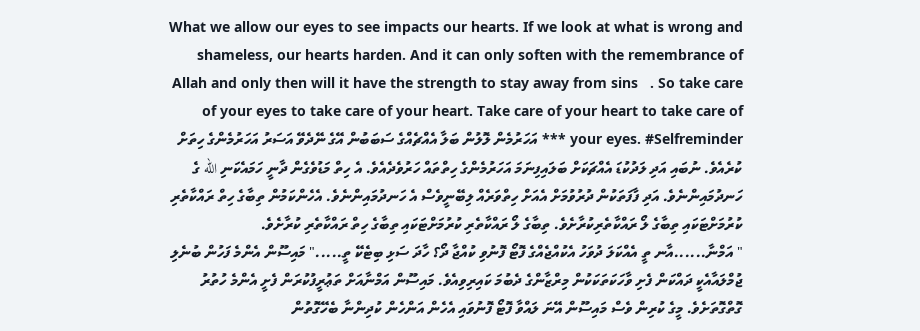What we allow our eyes to see impacts our hearts. If we look at what is wrong and shameless, our hearts harden. And it can only soften with the remembrance of Allah and only then will it have the strength to stay away from sins   . So take care of your eyes to take care of your heart. Take care of your heart to take care of your eyes. #Selfreminder *** އަހަރުމެން ލޮލުން ބަލާ އެއްޗެއްގެ ސަބަބުން އޭގެ ނޭދެވޭ އަސަރު އަހަރުމެންގެ ހިތަށް ކުރެއެވެ. ނުބައި އަދި ލަދުކުޑަ އެއްޗަކަށް ބަލައިފިނަމަ އަހަރުމެންގެ ހިތްތައް ހަރުވެދެއެވެ. އެ ހިތް މަޑުވެގެން ދާނީ ހަމައެކަނި الله ގެ ހަނދުމައިންނެވެ. އަދި ފާފަތަކުން ދުރުވުމަށް އެއަށް ހިތްވަރެއް ލިބޭނީވެސް އެ ހަނދުމައިންނެވެ. އެހެންކަމުން ތިބާގެ ހިތް ރައްކާތެރި ކުރުމަށްޓަކައި ތިބާގެ ލޯ ރައްކާތެރިކުރާށެވެ. ތިބާގެ ލޯ ރައްކާތެރި ކުރުމަށްޓަކައި ތިބާގެ ހިތް ރައްކާތެރި ކުރާށެވެ.
" އަމްނާ......އާނ ތީ އެއްކަލަ ދުވަހު އެކުއްޖެއްގެ ފޮޓޯ ފޮނުވި ކުއްޖާ ދޯ؟ ހާދަ ސަޅި ބިޓެކޭ ތީ....." މައިސޫން އެންމެ ފަހުން ބުނެލި ޖުމްލައާއެކީ ދައްކަން ފެށި ވާހަކަތަކަކުން މިރްޒާންގެ ދެބުމަ ކައިރިވިއެވެ. މައިސޫން އަމްނާއަށް ތަޢުރީފުކުރަން ފެށީ އެންމެ ހުތުރު ގޮތްގޮތަށެވެ. މީގެ ކުރިން ވެސް މައިސޫން އޭނަ ލައްވާ ފޮޓޯ ފޮނުވައި އެހެން އަންހެން ކުދިންނާ ބެހޭގޮތުން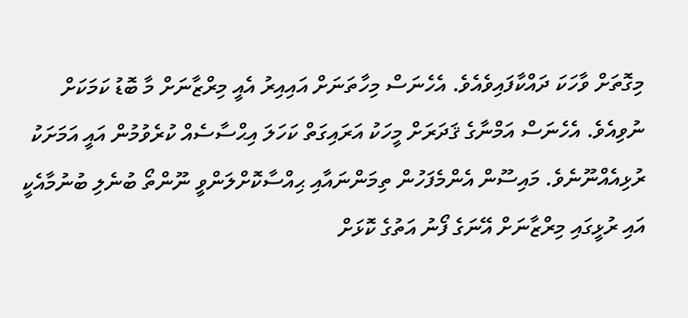މިގޮތަށް ވާހަކަ ދައްކާފައިވެއެވެ. އެހެނަސް މިހާތަނަށް އައިއިރު އެއީ މިރްޒާނަށް މާ ބޮޑު ކަމަކަށް ނުވިއެވެ. އެހެނަސް އަމްނާގެ ޤަދަރަށް މީހަކު އަރައިގަތް ކަހަލަ އިޙްސާސެއް ކުރެވުމުން އައީ އަމަށަކު ރުޅިއެއްނޫނެވެ. މައިސޫން އެންމެފަހުން ތިމަންނައާއި ޙިއްސާކޮށްލަންވީ ނޫންތޯ ބުނެލި ބުނުމާއެކީ އައި ރުޅީގައި މިރްޒާނަށް އޭނަގެ ފޯނު އަތުގެ ކޮޅަށް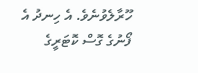ހޫރާލެވުނެވެ. އެ ހިނދު އެ ފޯނުގެ ގޮސް ކޮޓަރީގެ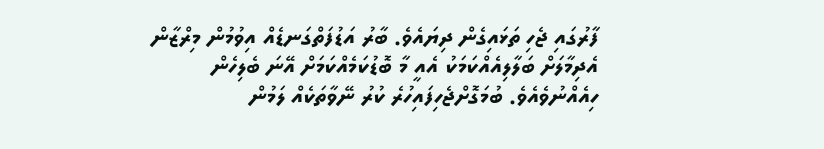ފާރުގައި ޖެހި ތަޅައިގެން ދިޔައެވެ. ބާރު އަޑުފަތްގަނޑެއް އިވުމުން މިރްޒާން އެދިމާލަށް ބަލާލިއެއްކަމަކު އެއީ މާ ބޮޑުކަމެއްކަމަށް އޭނަ ބެލިހެން ހިއެއްނުވެއެވެ. ބުމަގޮށްޖެހިފައިހުރެ ކުރު ނޭވާތަކެއް ލަމުން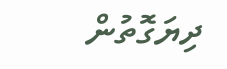ދިޔަގޮތުން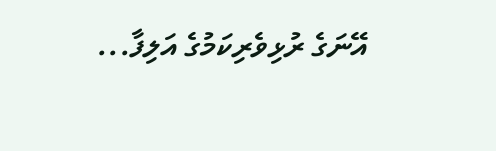އޭނަގެ ރުޅިވެރިކަމުގެ އަލިފާ...